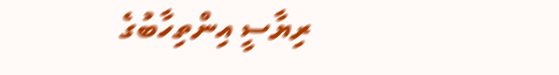ރިޔާސީ އިންތިހާބުގެ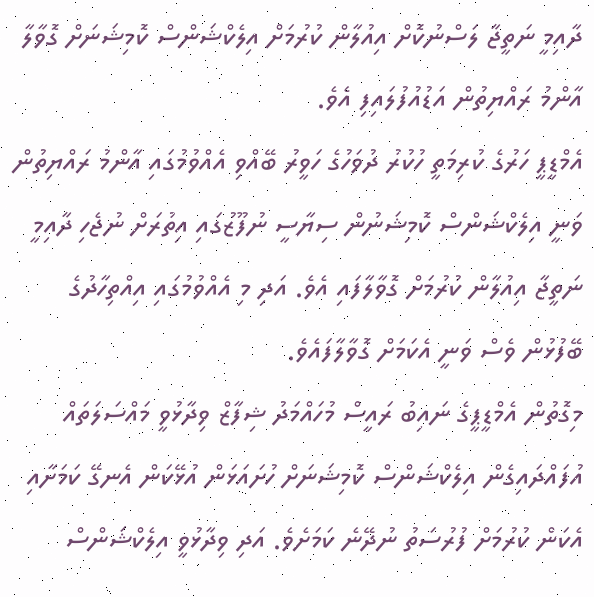ދާއިމީ ނަތީޖާ ލަސްނުކޮށް އިއުލާން ކުރުމަށް އިލެކްޝަންސް ކޮމިޝަނަށް ގޮވާލާ އާންމު ރައްޔިތުން އަޑުއުފުލައިފި އެވެ.
އެމްޑީޕީ ހަރުގެ ކުރިމަތީ ހުކުރު ދުވަހުގެ ހަވީރު ބޭއްވި އެއްވުމުގައި އާންމު ރައްޔިތުން ވަނީ އިލެކްޝަންސް ކޮމިޝަނުން ސިޔާސީ ނުފޫޒުގައި އިތުރަށް ނުޖެހި ދާއިމީ ނަތީޖާ އިއުލާން ކުރުމަށް ގޮވާލާފައި އެވެ. އަދި މި އެއްވުމުގައި އިއްތިހާދުގެ ބޭފުޅުން ވެސް ވަނީ އެކަމަށް ގޮވާލާފައެވެ.
މިގޮތުން އެމްޑީޕީގެ ނައިބު ރައީސް މުހައްމަދު ޝިފާޒް ވިދާޅުވީ މައްސަލަތައް އުފައްދައިގެން އިލެކްޝަންސް ކޮމިޝަނަށް ހުށައަޅަން އުޅޭކަން އެނގޭ ކަމަށާއި އެކަން ކުރުމަށް ފުރުސަތު ނުދޭނެ ކަމަށެވެ. އަދި ވިދާޅުވީ އިލެކްޝަންސް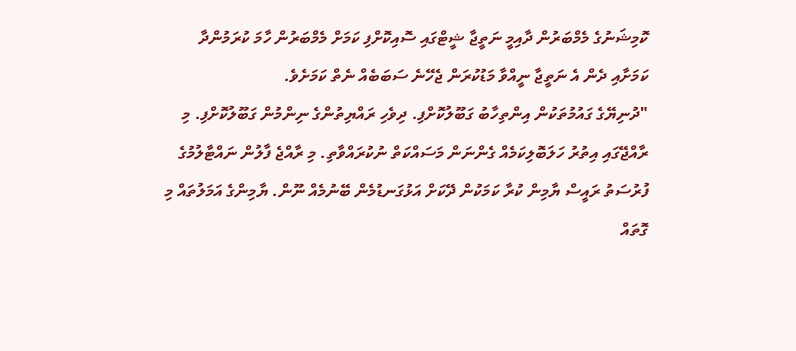ކޮމިޝަނުގެ މެމްބަރުން ދާއިމީ ނަތީޖާ ޝީޓްގައި ސޮއިކޮށްފި ކަމަށް މެމްބަރުން ހާމަ ކުރަމުންދާ ކަމަށާއި ދެން އެ ނަތީޖާ ނީއްވާ މަޑުކުރަން ޖެހޭނެ ސަބަބެއް ނެތް ކަމަށެވެ.
"ދުނިޔޭގެ ގައުމުތަކުން އިންތިހާބު ގަބޫލުކޮށްފި. ދިވެހި ރައްޔިތުންގެ ނިންމުން ގަބޫލުކޮށްފި. މި ރާއްޖޭގައި އިތުރު ހަލަބޮލިކަމެއް ގެންނަން މަސައްކަތް ނުކުރައްވާތި. މި ރާއްޖެ ފާލުން ނައްޓާލުމުގެ ފުރުސަތު ރައީސް ޔާމިން ކުރާ ކަމަކުން ދޭކަށް އަޅުގަނޑުމެން ބޭނުމެއް ނޫން. ޔާމިންގެ އަމަލުތައް މި ގޮތައް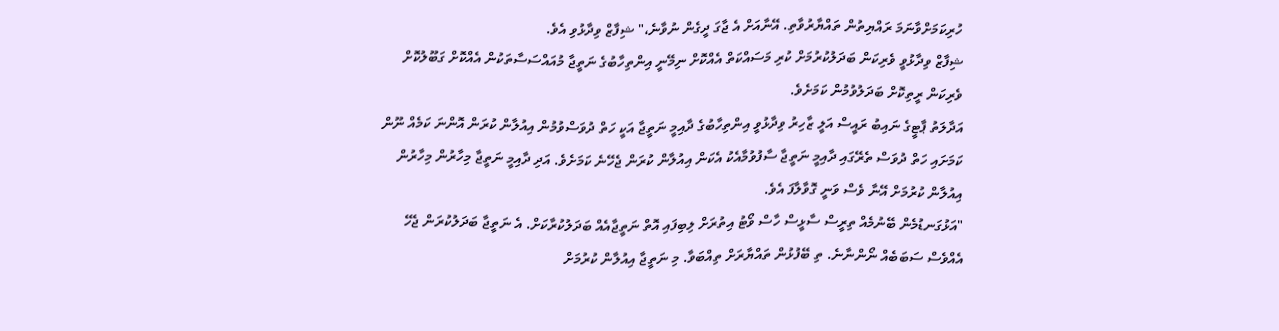ހުރިކަމަށްވާނަމަ ރައްޔިތުން ތައްޔާރުވާތި. އޭނާއަށް އެ ޖާގަ ދީގެން ނުވާނެ،" ޝިފާޒް ވިދާޅުވި އެވެ.
ޝިފާޒް ވިދާޅުވީ ވެރިކަން ބަދަލުކުރުމަށް ކުރި މަސައްކަތް އެއްކޮށް ނިމޭނީ އިންތިހާބުގެ ނަތީޖާ މުއައްސަސާތަކުން އެއްކޮށް ގަބޫލުކޮށް ވެރިކަން ރީތިކޮށް ބަދަލުވުމުން ކަމަށެވެ.
އަދާލަތު ޕާޓީގެ ނައިބު ރައީސް އަލީ ޒާހިރު ވިދާޅުވީ އިންތިހާބުގެ ދާއިމީ ނަތީޖާ އަކީ ހަތް ދުވަސްވުމުން އިއުލާން ކުރަން އޮންނަ ކަމެއް ނޫން ކަމަށައި ހަތް ދުވަސް ތެރޭގައި ދާއިމީ ނަތީޖާ ސާފުވުމާއެކު އެކަން އިއުލާން ކުރަން ޖެހޭނެ ކަމަށެވެ. އަދި ދާއިމީ ނަތީޖާ މިހާރުން މިހާރުން އިއުލާން ކުރުމަށް އޭނާ ވެސް ވަނީ ގޮވާލާފަ އެވެ.
"އަޅުގަނޑުމެން ބޭނުމެއް ތިރީސް ސާޅީސް ހާސް ވޯޓު އިތުރަށް ލިބިފައި އޮތް ނަތީޖާއެއް ބަދަލުކުރާކަށް. އެ ނަތީޖާ ބަދަލުކުރަން ޖެހޭ އެއްވެސް ސަބަބެއް ނޯންނާނެ. ތި ބޭފުޅުން ތައްޔާރަށް ތިއްބަވާ. މި ނަތީޖާ އިއުލާން ކުރުމަށް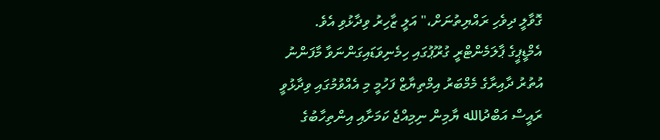ގޮވާލީ ދިވެހި ރައްޔިތުނަށް،" އަލީ ޒާހިރު ވިދާޅުވި އެވެ.
އެމްޑީޕީގެ ޕާލަމެންޓްރީ ގުރޫޕުގައި ހިމެނިވަޑައިގަންނަވާ މާފަންނު އުތުރު ދާއިރާގެ މެމްބަރު އިމްތިޔާޒް ފަހުމީ މި އެއްވުމުގައި ވިދާޅުވީ ރައީސް އަބްދުالله ޔާމިން ނިމިއްޖެ ކަމަށާއި އިންތިހާބުގެ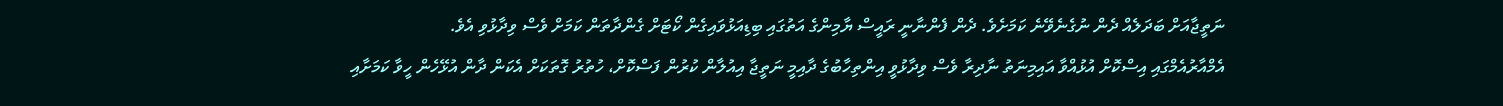ނަތީޖާއަށް ބަދަލެއް ދެން ނުގެނެވޭނެ ކަމަށެވެ. ދެން ފެންނާނީ ރައީސް ޔާމިންގެ އަތުގައި ބިޑިއަޅުވައިގެން ކޯޓަށް ގެންދާތަން ކަމަށް ވެސް ވިދާޅުވި އެވެ.
އެމްއާރުއެމްގައި އިސްކޮށް އުޅުއްވާ އައިމިނަތު ނާދިރާ ވެސް ވިދާޅުވީ އިންތިހާބުގެ ދާއިމީ ނަތީޖާ އިއުލާން ކުރުން ފަސްކޮށް، ހުތުރު ގޮތަކަށް އެކަން ދާން އުޅޭހެން ހީވާ ކަމަށާއި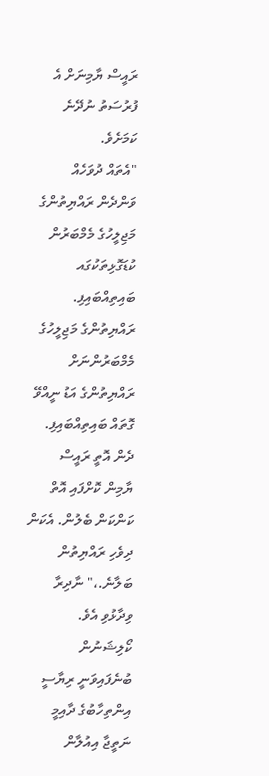ރައީސް ޔާމިނަށް އެ ފުރުސަތު ނުދޭނެ ކަމަށެވެ.
"އެތައް ދުވަހެއް ވަންދެން ރައްޔިތުންގެ މަޖިލީހުގެ މެމްބަރުން ކުޑަގޮޅިތަކުގައ ބައިތިއްބައިފި. ރައްޔިތުންގެ މަޖިލީހުގެ މެމްބަރުންނަށް ރައްޔިތުންގެ އަޑު ނީއްވޭ ގޮތައް ބައިތިއްބައިފި. ދެން އޮތީ ރައީސް ޔާމިން ކޮށްފައި އޮތް ކަންކަން ބެލުން. އެކަން ދިވެހި ރައްޔިތުން ބަލާނެ.،" ނާދިރާ ވިދާޅުވި އެވެ.
ކޯލިޝަނުން ބުނެފައިވަނީ ރިޔާސީ އިންތިހާބުގެ ދާއިމީ ނަތީޖާ އިއުލާން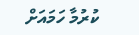ކުރުމާ ހަމައަށް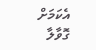އެކަމަށް ގޮވާލާ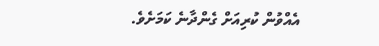އެއްވުން ކުރިއަށް ގެންދާނެ ކަމަށެވެ.